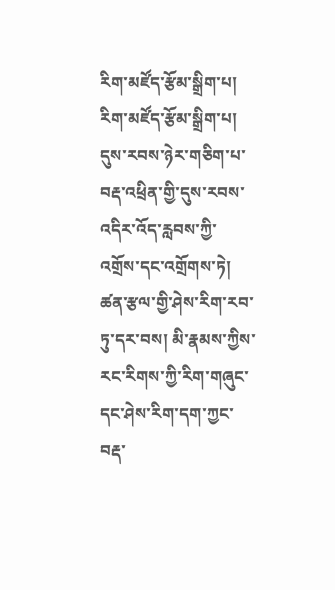རིག་མཛོད་རྩོམ་སྒྲིག་པ།
རིག་མཛོད་རྩོམ་སྒྲིག་པ།
དུས་རབས་ཉེར་གཅིག་པ་བརྡ་འཕྲིན་གྱི་དུས་རབས་འདིར་འོད་རླབས་ཀྱི་འགྲོས་དང་འགྲོགས་ཏེ། ཚན་རྩལ་གྱི་ཤེས་རིག་རབ་ཏུ་དར་བས། མི་རྣམས་ཀྱིས་རང་རིགས་ཀྱི་རིག་གཞུང་དང་ཤེས་རིག་དག་ཀྱང་བརྡ་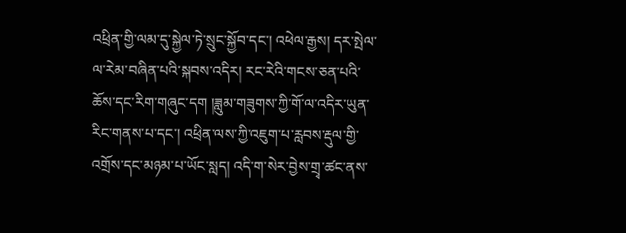འཕྲིན་གྱི་ལམ་དུ་སྐྱེལ་ཏེ་སྲུང་སྐྱོབ་དང་། འཕེལ་རྒྱས། དར་སྤེལ་ལ་རེམ་བཞིན་པའི་སྐབས་འདིར། རང་རེའི་གངས་ཅན་པའི་ཆོས་དང་རིག་གཞུང་དག །ཟླུམ་གཟུགས་ཀྱི་གོ་ལ་འདིར་ཡུན་རིང་གནས་པ་དང་། འཕྲིན་ལས་ཀྱི་འཇུག་པ་རླབས་རྡུལ་གྱི་འགྲོས་དང་མཉམ་པ་ཡོང་སླད། འདི་ག་སེར་བྱེས་གྲྭ་ཚང་ནས་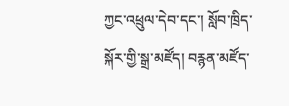ཀྱང་འཕྲུལ་དེབ་དང་། སློབ་ཁྲིད་སྐོར་གྱི་སྒྲ་མཛོད། བརྙན་མཛོད་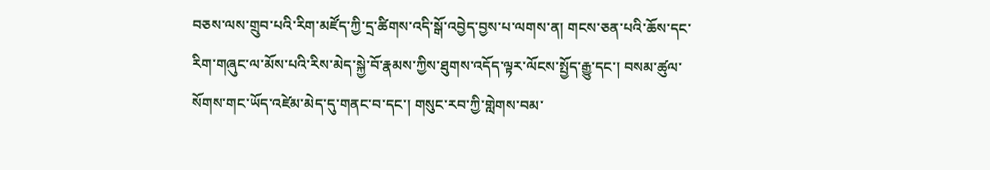བཅས་ལས་གྲུབ་པའི་རིག་མཛོད་ཀྱི་དྲ་ཚིགས་འདི་སྒོ་འབྱེད་བྱས་པ་ལགས་ན། གངས་ཅན་པའི་ཆོས་དང་རིག་གཞུང་ལ་མོས་པའི་རིས་མེད་སྐྱེ་བོ་རྣམས་ཀྱིས་ཐུགས་འདོད་ལྟར་ལོངས་སྤྱོད་རྒྱུ་དང་། བསམ་ཚུལ་སོགས་གང་ཡོད་འཛེམ་མེད་དུ་གནང་བ་དང་། གསུང་རབ་ཀྱི་གླེགས་བམ་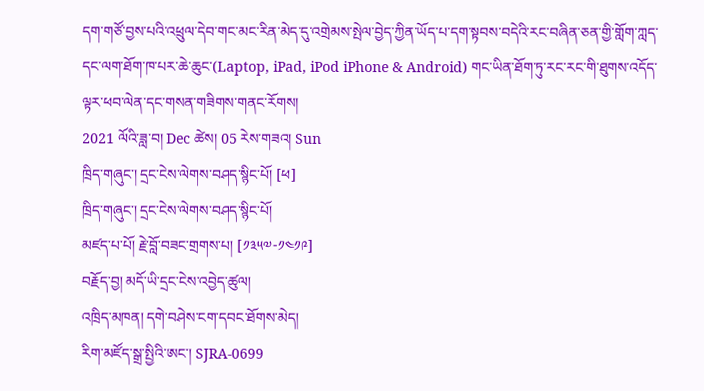དག་གཙོ་བྱས་པའི་འཕྲུལ་དེབ་གང་མང་རིན་མེད་དུ་འགྲེམས་སྤེལ་བྱེད་ཀྱིན་ཡོད་པ་དག་སྟབས་བདེའི་རང་བཞིན་ཅན་གྱི་གློག་ཀླད་དང་ལག་ཐོག་ཁ་པར་ཆེ་ཆུང་(Laptop, iPad, iPod iPhone & Android) གང་ཡིན་ཐོག་ཏུ་རང་རང་གི་ཐུགས་འདོད་ལྟར་ཕབ་ལེན་དང་གསན་གཟིགས་གནང་རོགས།
2021 ལོའི་ཟླ་བ། Dec ཚེས། 05 རེས་གཟའ། Sun
ཁྲིད་གཞུང་། དྲང་ངེས་ལེགས་བཤད་སྙིང་པོ། [ཕ]
ཁྲིད་གཞུང་། དྲང་ངེས་ལེགས་བཤད་སྙིང་པོ།
མཛད་པ་པོ། རྗེ་བློ་བཟང་གྲགས་པ། [༡༣༥༧-༡༤༡༩]
བརྗོད་བྱ། མདོ་ཡི་དྲང་ངེས་འབྱེད་ཚུལ།
འཁྲིད་མཁན། དགེ་བཤེས་ངག་དབང་ཐོགས་མེད།
རིག་མཛོད་སྒྲ་སྤྱིའི་ཨང་། SJRA-0699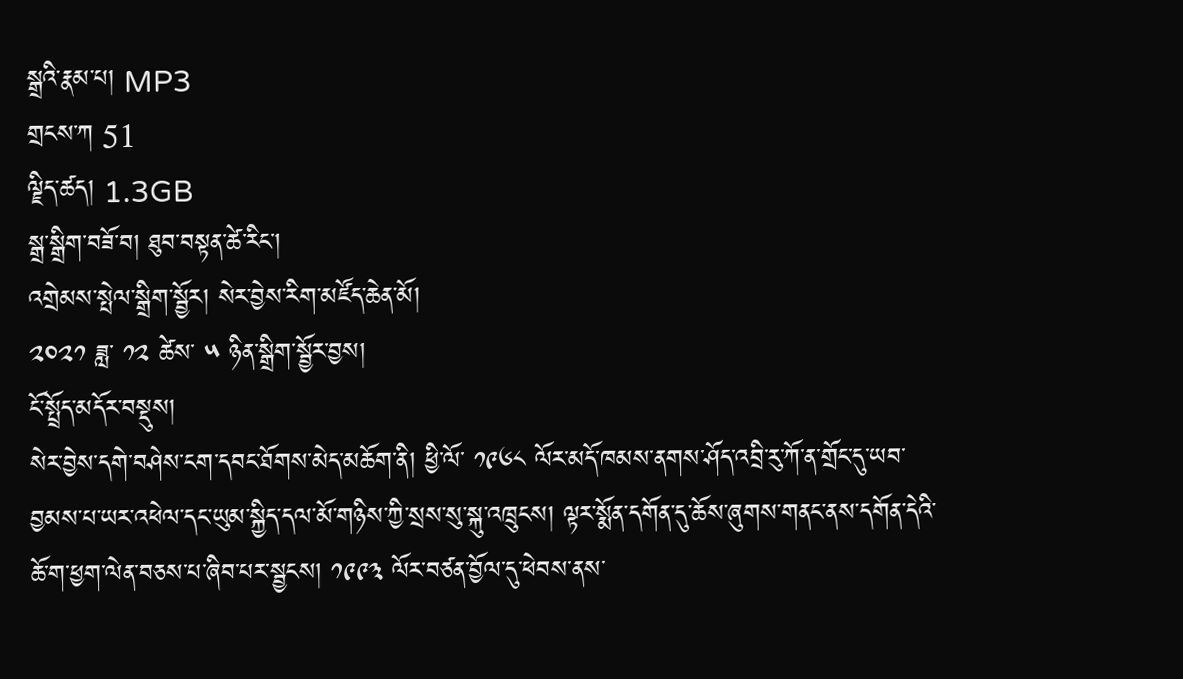སྒྲའི་རྣམ་པ། MP3
གྲངས་ཀ 51
ལྗིད་ཚད། 1.3GB
སྒྲ་སྒྲིག་བཟོ་བ། ཐུབ་བསྟན་ཚེ་རིང་།
འགྲེམས་སྤེལ་སྒྲིག་སྦྱོར། སེར་བྱེས་རིག་མཛོད་ཆེན་མོ།
༢༠༢༡ ཟླ་ ༡༢ ཚེས་ ༥ ཉིན་སྒྲིག་སྦྱོར་བྱས།
ངོ་སྤྲོད་མདོར་བསྡུས།
སེར་བྱེས་དགེ་བཤེས་ངག་དབང་ཐོགས་མེད་མཆོག་ནི། ཕྱི་ལོ་ ༡༩༦༨ ལོར་མདོ་ཁམས་ནགས་ཤོད་འབྲི་རུ་ཀོ་ན་གྲོང་དུ་ཡབ་བྱམས་པ་ཡར་འཕེལ་དང་ཡུམ་སྐྱིད་དལ་མོ་གཉིས་ཀྱི་སྲས་སུ་སྐུ་འཁྲུངས། ལྟར་སྨོན་དགོན་དུ་ཆོས་ཞུགས་གནང་ནས་དགོན་དེའི་ཆོ་ག་ཕྱག་ལེན་བཅས་པ་ཞིབ་པར་སྦྱངས། ༡༩༩༣ ལོར་བཙན་བྱོལ་དུ་ཕེབས་ནས་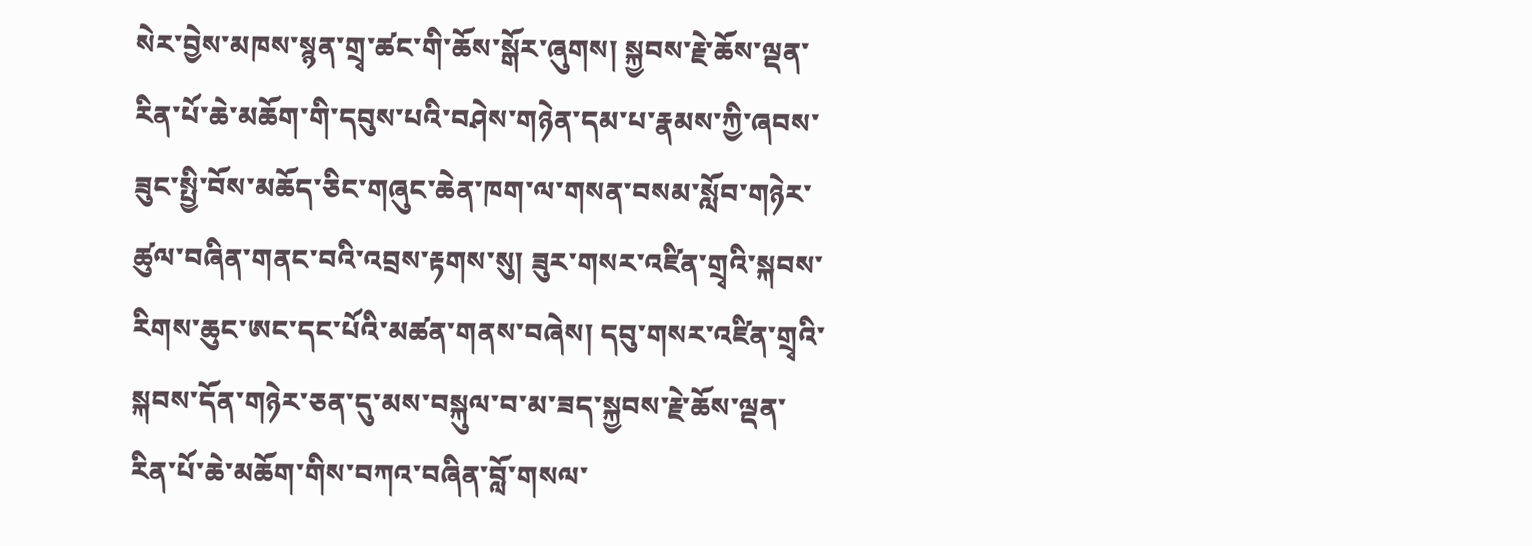སེར་བྱེས་མཁས་སྙན་གྲྭ་ཚང་གི་ཆོས་སྒོར་ཞུགས། སྐྱབས་རྗེ་ཆོས་ལྡན་རིན་པོ་ཆེ་མཆོག་གི་དབུས་པའི་བཤེས་གཉེན་དམ་པ་རྣམས་ཀྱི་ཞབས་ཟུང་སྤྱི་བོས་མཆོད་ཅིང་གཞུང་ཆེན་ཁག་ལ་གསན་བསམ་སློབ་གཉེར་ཚུལ་བཞིན་གནང་བའི་འབྲས་རྟགས་སུ། ཟུར་གསར་འཛིན་གྲྭའི་སྐབས་རིགས་ཆུང་ཨང་དང་པོའི་མཚན་གནས་བཞེས། དབུ་གསར་འཛིན་གྲྭའི་སྐབས་དོན་གཉེར་ཅན་དུ་མས་བསྐུལ་བ་མ་ཟད་སྐྱབས་རྗེ་ཆོས་ལྡན་རིན་པོ་ཆེ་མཆོག་གིས་བཀའ་བཞིན་བློ་གསལ་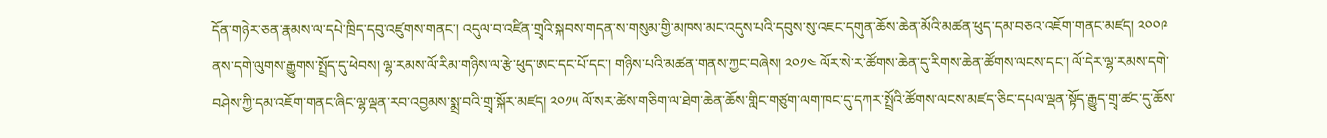དོན་གཉེར་ཅན་རྣམས་ལ་དཔེ་ཁྲིད་དབུ་འཛུགས་གནང་། འདུལ་བ་འཛིན་གྲྭའི་སྐབས་གདན་ས་གསུམ་གྱི་མཁས་མང་འདུས་པའི་དབུས་སུ་འཇང་དགུན་ཆོས་ཆེན་མོའི་མཚན་ཕུད་དམ་བཅའ་འཇོག་གནང་མཛད། ༢༠༠༩ ནས་དགེ་ལུགས་རྒྱུགས་སྤྲོད་དུ་ཕེབས། ལྷ་རམས་ལོ་རིམ་གཉིས་ལ་རྩེ་ཕུད་ཨང་དང་པོ་དང་། གཉིས་པའི་མཚན་གནས་ཀྱང་བཞེས། ༢༠༡༤ ལོར་སེ་ར་ཚོགས་ཆེན་དུ་རིགས་ཆེན་ཚོགས་ལངས་དང་། ལོ་དེར་ལྷ་རམས་དགེ་བཤེས་ཀྱི་དམ་འཇོག་གནང་ཞིང་ལྷ་ལྡན་རབ་འབྱམས་སྨྲ་བའི་གྲྭ་སྐོར་མཛད། ༢༠༡༥ ལོ་སར་ཚེས་གཅིག་ལ་ཐེག་ཆེན་ཆོས་གླིང་གཙུག་ལག་ཁང་དུ་དཀར་སྤྲོའི་ཚོགས་ལངས་མཛད་ཅིང་དཔལ་ལྡན་སྟོད་རྒྱུད་གྲྭ་ཚང་དུ་ཆོས་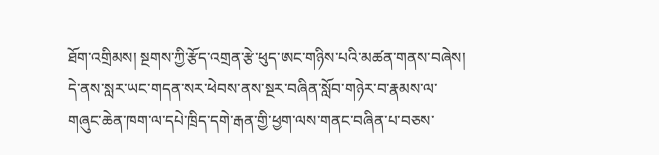ཐོག་འགྲིམས། སྔགས་ཀྱི་རྩོད་འགྲན་རྩེ་ཕུད་ཨང་གཉིས་པའི་མཚན་གནས་བཞེས། དེ་ནས་སླར་ཡང་གདན་སར་ཕེབས་ནས་སྔར་བཞིན་སློབ་གཉེར་བ་རྣམས་ལ་གཞུང་ཆེན་ཁག་ལ་དཔེ་ཁྲིད་དགེ་རྒན་གྱི་ཕྱག་ལས་གནང་བཞིན་པ་བཅས་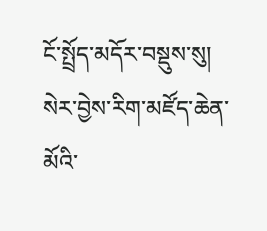ངོ་སྤྲོད་མདོར་བསྡུས་སུ།
སེར་བྱེས་རིག་མཛོད་ཆེན་མོའི་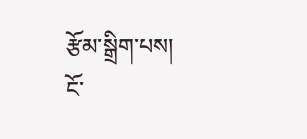རྩོམ་སྒྲིག་པས།
ངོ་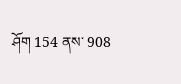ཤོག 154 ནས་ 908